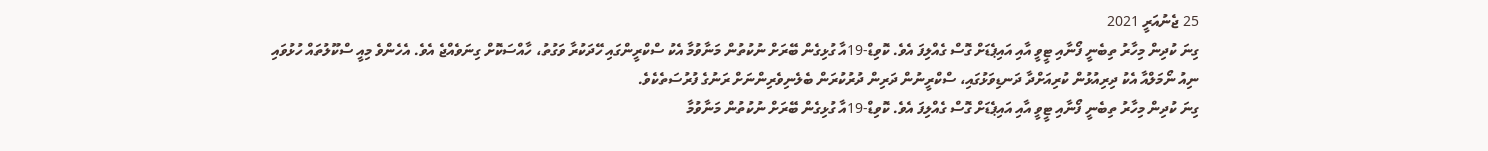25 ޖެނުއަރީ 2021
ގިނަ ކުދިން މިހާރު ތިބެނީ ފޯނާއި ޓީވީ އާއި އައިޕެޑަށް ގޮސް ގެއްލިފަ އެވެ. ކޮވިޑް-19އާ ގުޅިގެން ބޭރަށް ނުކުތުން މަނާވުމާ އެކު ސްކްރީންގައި ހޭދަކުރާ ވަގުތު، ހާއްސަކޮށް ގިނަވެއްޖެ އެވެ. އެހެންވެ މިއީ ސްކޫލުތައް ހުޅުވައި ނިއު ނޯމަލްއާ އެކު ދިރިއުޅުން ކުރިއަށްދާ ދަނޑިވަޅުގައި، ސްކްރީނުން ދަރިން ދުރުކުރަން ބެލެނިވެރިންނަށް ރަނުގެ ފުރުސަތެކެވެ.
ގިނަ ކުދިން މިހާރު ތިބެނީ ފޯނާއި ޓީވީ އާއި އައިޕެޑަށް ގޮސް ގެއްލިފަ އެވެ. ކޮވިޑް-19އާ ގުޅިގެން ބޭރަށް ނުކުތުން މަނާވުމާ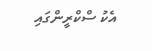އެކު ސްކްރީންގައި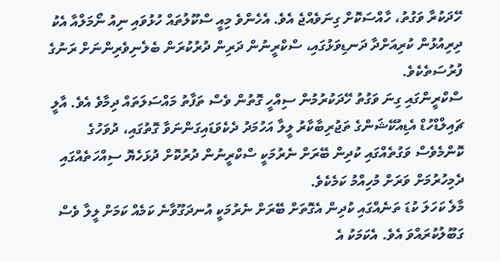ހޭދަކުރާ ވަގުތު، ހާއްސަކޮށް ގިނަވެއްޖެ އެވެ. އެހެންވެ މިއީ ސްކޫލުތައް ހުޅުވައި ނިއު ނޯމަލްއާ އެކު ދިރިއުޅުން ކުރިއަށްދާ ދަނޑިވަޅުގައި، ސްކްރީނުން ދަރިން ދުރުކުރަން ބެލެނިވެރިންނަށް ރަނުގެ ފުރުސަތެކެވެ.
ސްކްރީންގައި ގިނަ ވަގުތު ހޭދަކުރުމުން ސިއްހީ ގޮތުން ވެސް ތަފާތު މައްސަލަތައް ދިމާވެ އެވެ. އާލީ ޗައިލްޑްހުޑް އެޑިއުކޭޝަންގެ ތަޖުރިބާކާރު ލީލާ އަހުމަދު ދެކެވަޑައިގަންނަވާ ގޮތުގައި، ދުވަހުގެ ކޮންމެވެސް ވަގުތެއްގައި ކުދިން ބޭރަށް ނެރުމަކީ ސްކްރީނުން ދުރުކޮށް ދުޅަހެޔޮ ސިއްހަތެއްގައި ދެމިހުރުމަށް ވަރަށް މުހިއްމު ކަމެކެވެ.
މާލެ ކަހަލަ ކުޑަ ތަނެއްގައި ކުދިން އެގޮތަށް ބޭރަށް ނެރުމަކީ އުނދަގޫވާނެ ކަމެއް ކަމަށް ލީލާ ވެސް ގަބޫލުކުރައްވަ އެވެ. އެކަމަކު އެ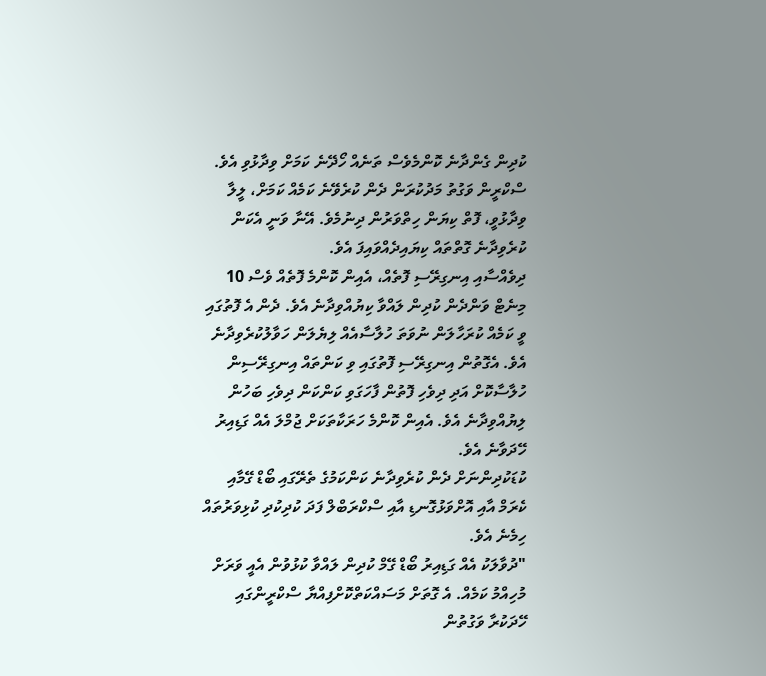ކުދިން ގެންދާނެ ކޮންމެވެސް ތަނެއް ހޯދޭނެ ކަމަށް ވިދާޅުވި އެވެ. ސްކްރީން ވަގުތު މަދުކުރަން ދެން ކުރެވޭނެ ކަމެއް ކަމަށް، ލީލާ ވިދާޅުވީ، ފޮތް ކިޔަން ހިތްވަރުން ދިނުމެވެ. އޭނާ ވަނީ އެކަން ކުރެވިދާނެ ގޮތްތައް ކިޔައިދެއްވައިފަ އެވެ.
ދިވެއްސާއި އިނގިރޭސި ފޮތެއް، އެއިން ކޮންމެ ފޮތެއް ވެސް 10 މިނެޓް ވަންދެން ކުދިން ލައްވާ ކިޔުއްވިދާނެ އެވެ. ދެން އެ ފޮތުގައި ވީ ކަމެއް ކުރަހާލަން ނުވަތަ ހުލާސާއެއް ލިޔެލަން ހަވާލުކުރެވިދާނެ އެވެ. އެގޮތުން އިނގިރޭސި ފޮތުގައި ވި ކަންތައް އިނގިރޭސިން ހުލާސާކޮށް އަދި ދިވެހި ފޮތުން ފާހަގަވި ކަންކަން ދިވެހި ބަހުން ލިޔުއްވިދާނެ އެވެ. އެއިން ކޮންމެ ހަރަކާތަކަށް ޖުމްލަ އެއް ގަޑިއިރު ހޭދަވާނެ އެވެ.
ކުޑަކުދިންނަށް ދެން ކުރެވިދާނެ ކަންކަމުގެ ތެރޭގައި ބޯޑް ގޭމާއި ކެރަމް އާއި އޮށްވަޅުގޮނޑި އާއި ސްކްރަބްލް ފަދަ ކުދިކުދި ކުޅިވަރުތައް ހިމެނެ އެވެ.
"ދުވާލަކު އެއް ގަޑިއިރު ބޯޑް ގޭމް ކުދިން ލައްވާ ކުޅުވުން އެއީ ވަރަށް މުހިއްމު ކަމެއް. އެ ގޮތަށް މަސައްކަތްކޮށްފިއްޔާ ސްކްރީންގައި ހޭދަކުރާ ވަގުތުން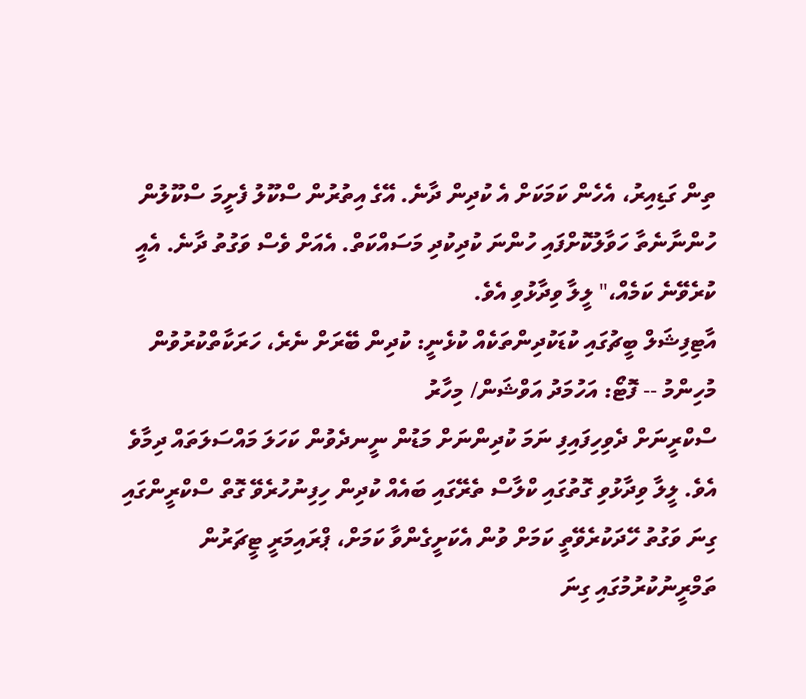ތިން ގަޑިއިރު، އެހެން ކަމަކަށް އެ ކުދިން ދާނެ. އޭގެ އިތުރުން ސްކޫލު ފެށީމަ ސްކޫލުން ހުންނާނެތާ ހަވާލުކޮށްފައި ހުންނަ ކުދިކުދި މަސައްކަތް. އެއަށް ވެސް ވަގުތު ދާނެ. އެއީ ކުރެވޭނެ ކަމެއް،" ލީލާ ވިދާޅުވި އެވެ.
އާޓިފިޝަލް ބީޗުގައި ކުޑަކުދިންތަކެއް ކުޅެނީ: ކުދިން ބޭރަށް ނެރެ، ހަރަކާތްކުރުވުން މުހިންމު -- ފޮޓޯ: އަހުމަދު އަވްޝަން/ މިހާރު
ސްކްރީނަށް ދެވިހިފައިފި ނަމަ ކުދިންނަށް މަޑުން ނީނދެވުން ކަހަލަ މައްސަލަތައް ދިމާވެ އެވެ. ލީލާ ވިދާޅުވި ގޮތުގައި ކްލާސް ތެރޭގައި ބައެއް ކުދިން ހިފިނުހުރެވޭ ގޮތް ސްކްރީންގައި ގިނަ ވަގުތު ހޭދަކުރެވޭތީ ކަމަށް ވުން އެކަށީގެންވާ ކަމަށް، ޕްރައިމަރީ ޓީޗަރުން ތަމްރީނުކުރުމުގައި ގިނަ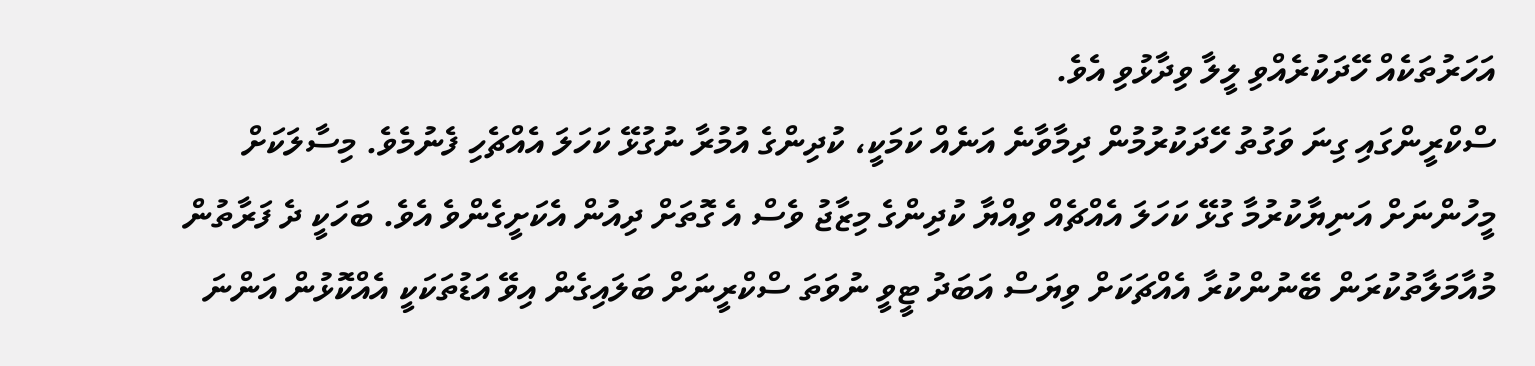އަހަރުތަކެއް ހޭދަކުރެއްވި ލީލާ ވިދާޅުވި އެވެ.
ސްކްރީންގައި ގިނަ ވަގުތު ހޭދަކުރުމުން ދިމާވާނެ އަނެއް ކަމަކީ، ކުދިންގެ އުމުރާ ނުގުޅޭ ކަހަލަ އެއްޗެހި ފެނުމެވެ. މިސާލަކަށް މީހުންނަށް އަނިޔާކުރުމާ ގުޅޭ ކަހަލަ އެއްޗެއް ވިއްޔާ ކުދިންގެ މިޒާޖު ވެސް އެ ގޮތަށް ދިއުން އެކަށީގެންވެ އެވެ. ބަހަކީ ދެ ފަރާތުން މުއާމަލާތުކުރަން ބޭނުންކުރާ އެއްޗަކަށް ވިޔަސް އަބަދު ޓީވީ ނުވަތަ ސްކްރީނަށް ބަލައިގެން އިވޭ އަޑުތަކަކީ އެއްކޮޅުން އަންނަ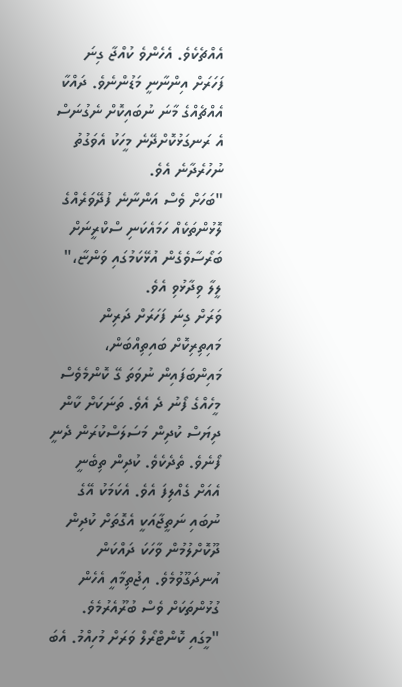އެއްޗެކެވެ. އެހެންވެ ކުއްޖާ ގިނަ ފަހަރަށް އިންނާނީ މަޑުންނެވެ. ދައްކާ އެއްޗެއްގެ މާނަ ނުބައިކޮށް ނެގުނަސް އެ ރަނގަޅުކޮށްދޭނެ މީހަކު އެވަގުތު ނުހުރެދާނެ އެވެ.
"ބަހަށް ވެސް އަންނާނެ ފުދޭވަރެއްގެ ލޮޅުންތަކެއް ހަމައެކަނި ސްކްރީނަށް ބަރޯސާވެގެން އުޅޭކަމުގައި ވަންޏާ،" ލީލާ ވިދާޅުވި އެވެ.
ވަރަށް ގިނަ ފަހަރަށް ދަރިން މައިތިރިކޮށް ބައިތިއްބަން، މައިންބަފައިން ނުވަތަ ގޭ ކޮންމެވެސް މީހެއްގެ ފޯނު ދެ އެވެ. ތަނަކަށް ކާން ދިޔަސް ކުދިން މަސަލަސްކުރަން ދެނީ ފޯނެވެ. ތެދެކެވެ. ކުދިން ތިބެނީ އެއަށް ގެއްލިފަ އެވެ. އެކަމަކު އޭގެ ނުބައި ނަތީޖާއަކީ އެގޮތަށް ކުދިން ދޫކޮށްލުމުން ވާހަކަ ދައްކަން އުނދަގޫވުމެވެ. އިޖުތިމާއީ އެހެން ގުޅުންތަކަށް ވެސް ބުރޫއެރުމެވެ.
"މީގައި ކޮންޓްރޯލް ވަރަށް މުހިއްމު. އެބަ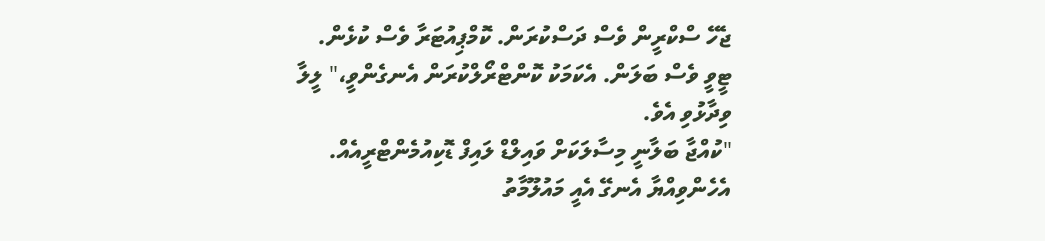ޖެހޭ ސްކްރީން ވެސް ދަސްކުރަން. ކޮމްޕިއުޓަރާ ވެސް ކުޅެން. ޓީވީ ވެސް ބަލަން. އެކަމަކު ކޮންޓްރޯލްކުރަން އެނގެންވީ،" ލީލާ ވިދާޅުވި އެވެ.
"ކުއްޖާ ބަލާނީ މިސާލަކަށް ވައިލްޑް ލައިފް ޑޮކިއުމެންޓްރީއެއް. އެހެންވިއްޔާ އެނގޭ އެއީ މައުލޫމާތު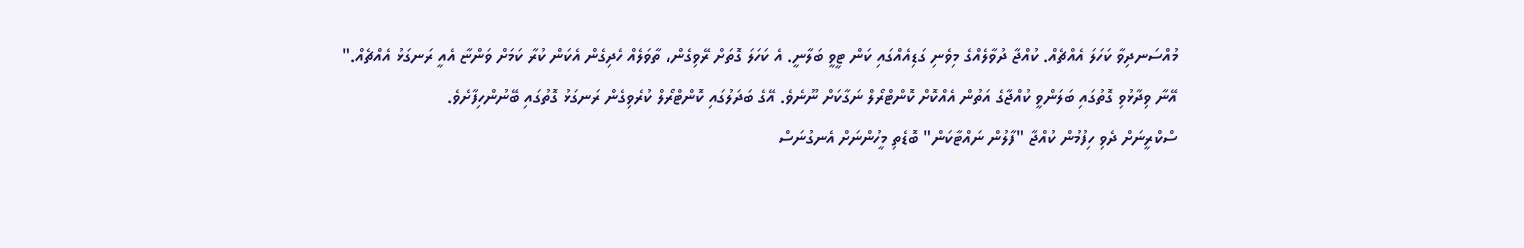މުއްސަނދިވާ ކަހަލަ އެއްޗެއް. ކުއްޖާ ދުވާލެއްގެ މިވެނި ގަޑިއެއްގައި ކަން ޓީވީ ބަލާނީ. އެ ކަހަލަ ގޮތަށް ރޭވިގެން، ތާވަލެއް ހެދިގެން އެކަން ކުރާ ކަމަށް ވަންޏާ އެއީ ރަނގަޅު އެއްޗެއް."
އޭނާ ވިދާޅުވި ގޮތުގައި ބަލަންވީ ކުއްޖާގެ އަތުން އެއްކޮށް ކޮންޓްރޯލް ނަގާކަށް ނޫނެވެ. އޭގެ ބަދަލުގައި ކޮންޓްރޯލް ކުރެވިގެން ރަނގަޅު ގޮތުގައި ބޭނުންހިފާށެވެ.
ސްކްރީނަށް ދެވި ހިފުމުން ކުއްޖާ "ފާލުން ނައްޓާކަން" ބޮޑެތި މީހުންނަށް އެނގުނަސް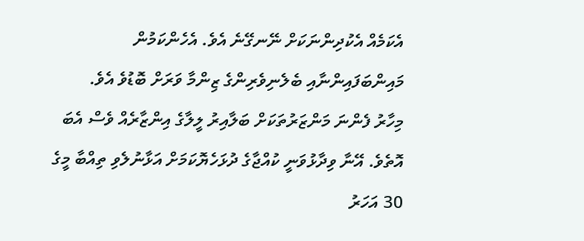އެކަމެއް އެކުދިންނަކަށް ނޭނގޭނެ އެވެ. އެހެންކަމުން މައިންބަފައިންނާއި ބެލެނިވެރިންގެ ޒިންމާ ވަރަށް ބޮޑުވެ އެވެ.
މިހާރު ފެންނަ މަންޒަރުތަކަށް ބަލާއިރު ލީލާގެ އިންޒާރެއް ވެސް އެބަ އޮތެވެ. އޭނާ ވިދާޅުވަނީ ކުއްޖާގެ ދުޅަހެޔޮކަމަށް އަޅާނުލެވި ތިއްބާ މީގެ 30 އަހަރު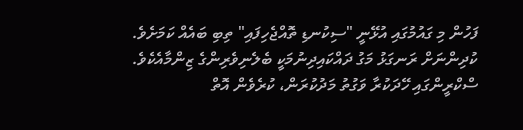ފަހުން މި ގައުމުގައި އުޅޭނީ "ސިކުނޑި ތޮއްޖެހިފައި" ތިބި ބައެއް ކަމަށެވެ.
ކުދިންނަށް ރަނގަޅު މަގު ދައްކައިދިނުމަކީ ބެލެނިވެރިންގެ ޒިންމާއެކެވެ. ސްކްރީންގައި ހޭދަކުރާ ވަގުތު މަދުކުރަން، ކުރެވެން އޮތް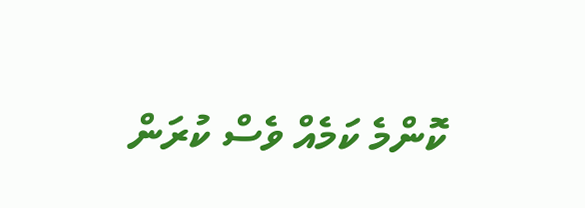ކޮންމެ ކަމެއް ވެސް ކުރަން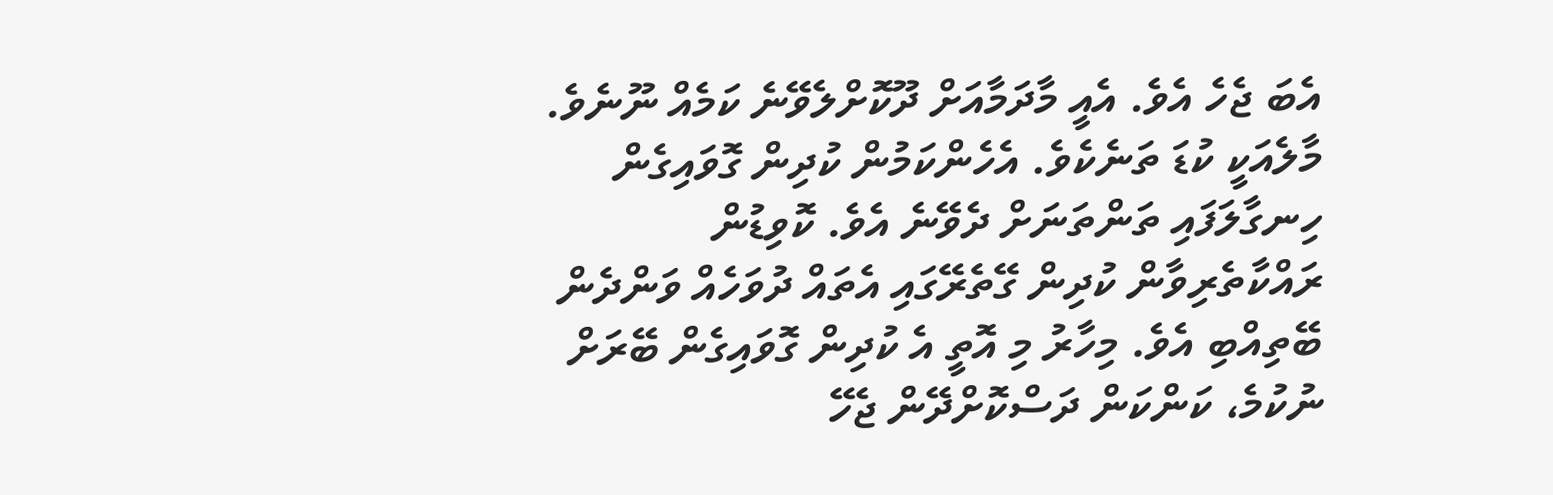އެބަ ޖެހެ އެވެ. އެއީ މާދަމާއަށް ދޫކޮށްލެވޭނެ ކަމެއް ނޫނެވެ.
މާލެއަކީ ކުޑަ ތަނެކެވެ. އެހެންކަމުން ކުދިން ގޮވައިގެން ހިނގާލަފައި ތަންތަނަށް ދެވޭނެ އެވެ. ކޮވިޑުން ރައްކާތެރިވާން ކުދިން ގޭތެރޭގައި އެތައް ދުވަހެއް ވަންދެން ބޭތިއްބި އެވެ. މިހާރު މި އޮތީ އެ ކުދިން ގޮވައިގެން ބޭރަށް ނުކުމެ، ކަންކަން ދަސްކޮށްދޭން ޖެހޭ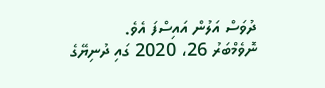ދުވަސް އަލުން އައިސްފަ އެވެ.
ނޮވެމްބަރު 26، 2020 ގައި ދުނިޔޭގެ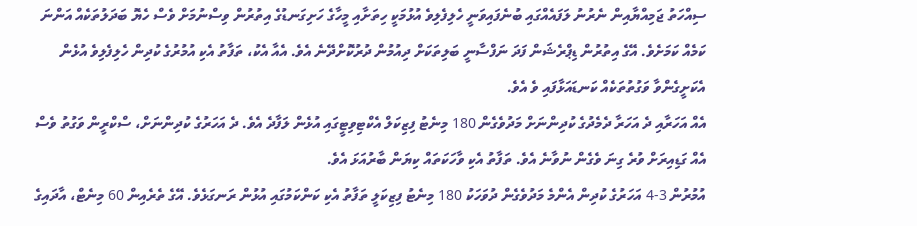ސިއްހަތު ޖަމިއްޔާއިން ނެރުނު ލަފައެއްގައި ބުނެފައިވަނީ ހެލިފެލިވެ އުޅުމަކީ ހިތަށާއި މީހާގެ ހަށިގަނޑުގެ އިތުރުން ވިސްނުމަށް ވެސް ހެޔޮ ބަދަލުތަކެއް އަންނަ ކަމެއް ކަމަށެވެ. އޭގެ އިތުރުން ޑިޕްރެޝަން ފަދަ ނަފްސާނީ ބަލިތަކަށް ދިއުމުން ދުރުކޮށްދޭނެ އެވެ. އެއާ އެކު، ތަފާތު އެކި އުމުރުގެ ކުދިން ހެލިފެލިވެ އުޅެން އެކަށީގެންވާ ވަގުތުތަކެއް ކަނޑައަޅާފައި ވެ އެވެ.
އެއް އަހަރާއި ދެ އަހަރާ ދެމެދުގެ ކުދިންނަށް މަދުވެގެން 180 މިނެޓު ފިޒިކަލް އެކްޓިވިޓީގައި އުޅެން ލަފާދެ އެވެ. ދެ އަހަރުގެ ކުދިންނަށް، ސްކްރީން ވަގުތު ވެސް އެއް ގަޑިއިރަށް ވުރެ ގިނަ ވެގެން ނުވާނެ އެވެ. ތަފާތު އެކި ވާހަކަތައް ކިޔަން ބާރުއަޅަ އެވެ.
އުމުރުން 3-4 އަހަރުގެ ކުދިން އެންމެ މަދުވެގެން ދުވަހަކު 180 މިނެޓު ފިޒިކަލީ ތަފާތު އެކި ކަންކަމުގައި އުޅުން ރަނގަޅެވެ. އޭގެ ތެރެއިން 60 މިނެޓް، އާދައިގެ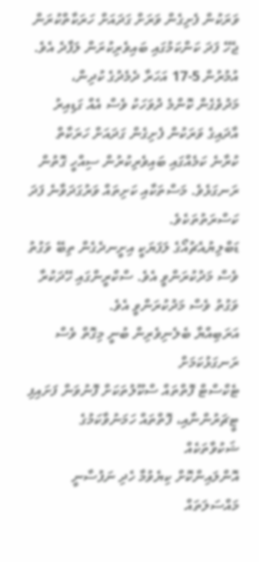ވަރަކުން ފެށިގެން ވަރަށް ގަދައަށް ހަރަކާތްކުރަން ޖެހޭ ފަދަ ކަންކަމުގައި ބައިވެރިކުރަން ލަފާދެ އެވެ.
އުމުރުން 5-17 އަހަރާ ދެމެދުގެ ކުދިން، މަދުވެގެން ކޮންމެ ދުވަހަކު ވެސް އެއް ގަޑިއިރު އާދައިގެ ވަރަކުން ފެށިގެން ގަދައަށް ހަރަކާތް ކުރާނެ ކަމެއްގައި ބައިވެރިކުރުން ސިއްހީ ގޮތުން ރަނގަޅެވެ. މަސްތަކާއި ކަށިތައް ވަރުގަދަވާނެ ފަދަ ކަސްރަތުތަކެވެ.
ޑަބްލިޔުއެޗުއޯގެ ލަފަޔަކީ އިށީނދެގެން ތިބޭ ވަގުތު ވެސް މަދުކުރަންވީ އެވެ. ސްކްރީންގައި ހޭދަކުރާ ވަގުތު ވެސް މަދުކުރަންވީ އެވެ.
އަރަބިއްޔާ ބެލެނިވެރިން ބުނީ މިގޮތް ވެސް ރަނގަޅުކަމަށް
ޓެކްސްޓް ފޮތްތައް ސްކޫލުތަކަށް ފޮނުވަން ފަށައިފި
ޓީޗަރުންނާއި، ފޮތްތައް ހަމަނުވާކަމުގެ ޝަކުވާތަކެއް
އޮންލައިންކޮށް ކިޔެވުމާ ހެދި ނަފުސާނީ މައްސަލަތައް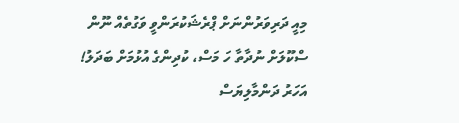މިއީ ދަރިވަރުންނަށް ޕްރެޝަކުރަންވީ ވަގުތެއް ނޫން
ސްކޫލަށް ނުދާތާ ހަ މަސް، ކުދިންގެ އުޅުމަށް ބަދަލު!
އަހަރު ދަންމާލިޔަސް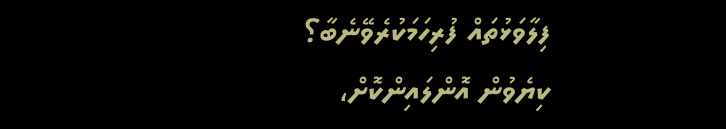ފިލާވަޅުތައް ފުރިހަމަކުރެވޭނެބާ؟
ކިޔެވުން އޮންލައިންކޮށް،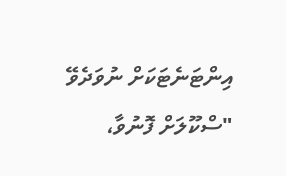އިންޓަނެޓަކަށް ނުވަދެވޭ
"ސްކޫލަށް ފޮނުވާ،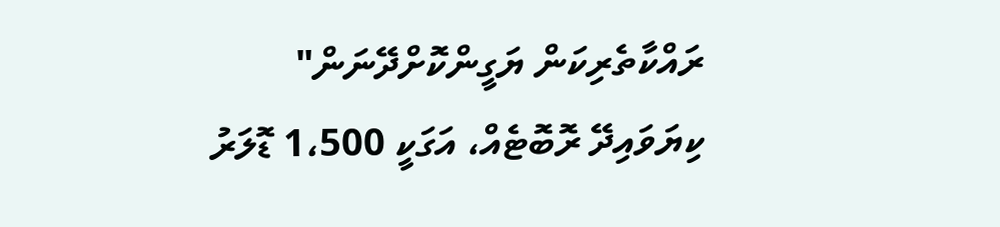ރައްކާތެރިކަން ޔަގީންކޮށްދޭނަން"
ކިޔަވައިދޭ ރޮބޮޓެއް، އަގަކީ 1،500 ޑޮލަރު